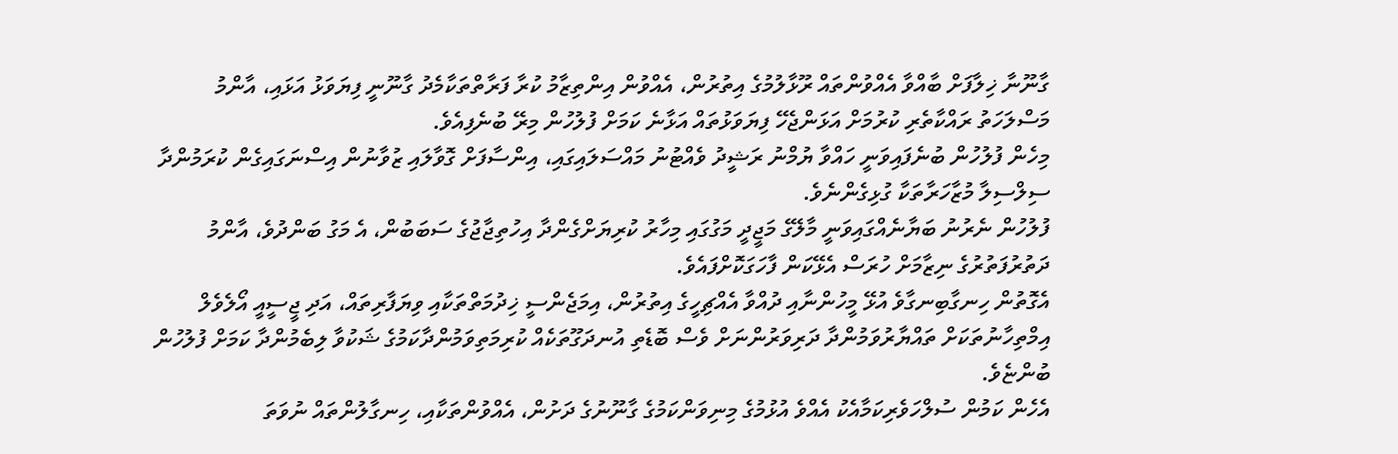ގާނޫނާ ޚިލާފަށް ބާއްވާ އެއްވުންތައް ރޫޅާލުމުގެ އިތުރުން، އެއްވުން އިންތިޒާމު ކުރާ ފަރާތްތަކާމެދު ގާނޫނީ ފިޔަވަޅު އަޅައި، އާންމު މަސްލަހަތު ރައްކާތެރި ކުރުމަށް އަޅަންޖެހޭ ފިޔަވަޅުތައް އަޅާނެ ކަމަށް ފުލުހުން މިރޭ ބުނެފިއެވެ.
މިހެން ފުލުހުން ބުނެފައިވަނީ ހައްވާ ޔުމްނު ރަޝީދު ވެއްޓުނު މައްސަލައިގައި، އިންސާފަށް ގޮވާލައި ޒުވާނުން އިސްނަގައިގެން ކުރަމުންދާ ސިލްސިލާ މުޒާހަރާތަކާ ގުޅިގެންނެވެ.
ފުލުހުން ނެރުނު ބަޔާނެއްގައިވަނީ މާލޭގެ މަޖީދީ މަގުގައި މިހާރު ކުރިޔަށްގެންދާ އިހުތިޖާޖުގެ ސަބަބުން، އެ މަގު ބަންދުވެ، އާންމު ދަތުރުފަތުރުގެ ނިޒާމަށް ހުރަސް އެޅޭކަން ފާހަގަކޮށްފައެވެ.
އެގޮތުން ހިނގާބިނގާވެ އުޅޭ މީހުންނާއި ދުއްވާ އެއްޗިހީގެ އިތުރުން، އިމަޖެންސީ ޚިދުމަތްތަކާއި ވިޔަފާރިތައް، އަދި ޖީސީއީ އޯލެވެލް އިމްތިހާނުތަކަށް ތައްޔާރުވަމުންދާ ދަރިވަރުންނަށް ވެސް ބޮޑެތި އުނދަގޫތަކެއް ކުރިމަތިވަމުންދާކަމުގެ ޝަކުވާ ލިބެމުންދާ ކަމަށް ފުލުހުން ބުންޏެވެ.
އެހެން ކަމުން ސުލްހަވެރިކަމާއެކު އެއްވެ އުޅުމުގެ މިނިވަންކަމުގެ ގާނޫނުގެ ދަށުން، އެއްވުންތަކާއި، ހިނގާލުންތައް ނުވަތަ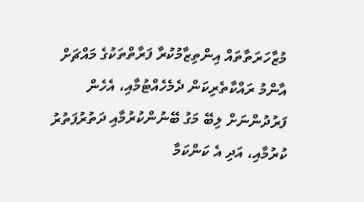މުޒާހަރަތާތައް އިންތިޒާމުކުރާ ފަރާތްތަކުގެ މައްޗަށް އާންމު ރައްކާތެރިކަން ދެމެހެއްޓުމާއި، އެހެން ފަރުދުންނަށް ލިބޭ މަގު ބޭނުންކުރުމާއި ދަތުރުފަތުރު ކުރުމާއި، އަދި އެ ކަންކަމާ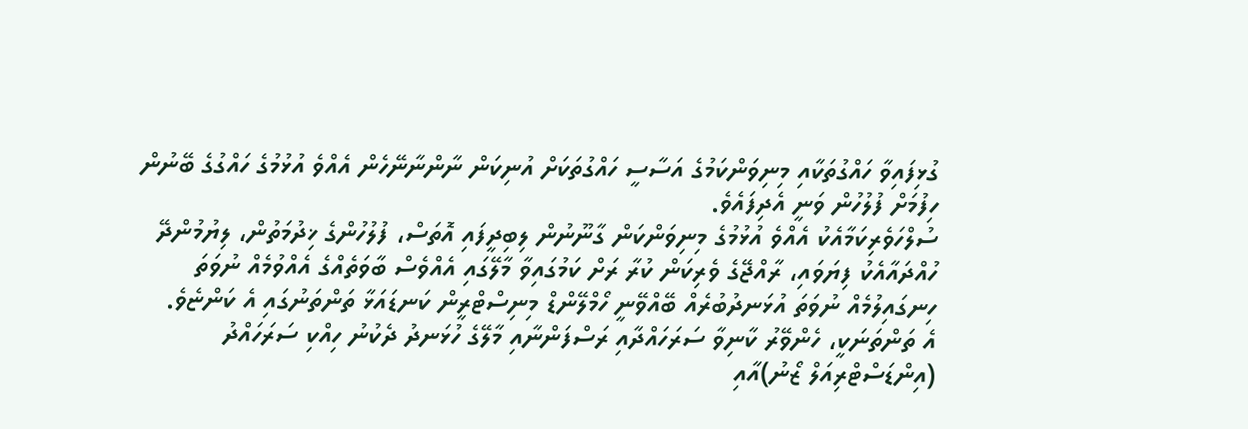ގުޅިފައިވާ ހައްގުތަކާއި މިނިވަންކަމުގެ އަސާސީ ހައްގުތަކަށް އުނިކަން ނާންނާނޭހެން އެއްވެ އުޅުމުގެ ހައްގުގެ ބޭނުން ހިފުމަށް ފުލުހުން ވަނީ އެދިފައެވެ.
ސުލްހަވެރިކަމާއެކު އެއްވެ އުޅުމުގެ މިނިވަންކަން ގާނޫނުން ލިބިދީފައި އޮތަސް، ފުލުހުންގެ ޚިދުމަތުން، ލިޔުމުންދޭ ހުއްދައާއެކު ފިޔަވައި، ރާއްޖޭގެ ވެރިކަން ކުރާ ރަށް ކަމުގައިވާ މާލޭގައި އެއްވެސް ބާވަތެއްގެ އެއްވުމެއް ނުވަތަ ހިނގައިލުމެއް ނުވަތަ އުޅަނދުބުރެއް ބޭއްވޭނީ ހޯމްލޭންޑް މިނިސްޓްރީން ކަނޑައަޅާ ތަންތަނުގައި އެ ކަންޏެވެ.
އެ ތަންތަނަކީ، ހެންވޭރު ކާނިވާ ސަރަހައްދާއި ރަސްފަންނާއި މާލޭގެ ހުޅަނދު ދެކުނު ހިއްކި ސަރަހައްދު (އިންޑަސްޓްރިއަލް ޒޯނު)އާއި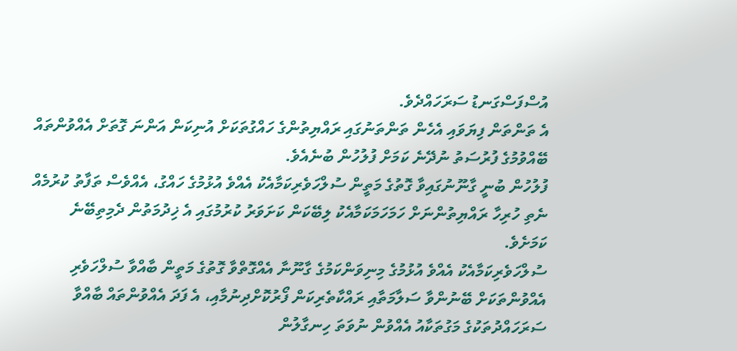އުސްފަސްގަނޑު ސަރަހައްދެވެ.
އެ ތަންތަން ފިޔަވައި އެހެން ތަންތަނުގައި ރައްޔިތުންގެ ހައްގުތަކަށް އުނިކަން އަންނަ ގޮތަށް އެއްވުންތައް ބޭއްވުމުގެ ފުރުސަތު ނުދޭނެ ކަމަށް ފުލުހުން ބުނެއެވެ.
ފުލުހުން ބުނީ ގާނޫނުގައިވާ ގޮތުގެ މަތީން ސުލްހަވެރިކަމާއެކު އެއްވެ އުޅުމުގެ ހައްގު، އެއްވެސް ތަފާތު ކުރުމެއް ނެތި ހުރިހާ ރައްޔިތުންނަށް ހަމަހަމަކަމާއެކު ލިބޭކަން ކަށަވަރު ކުރުމުގައި އެ ޚިދުމަތުން ދެމިތިބޭނެ ކަމަށެވެ.
ސުލްހަވެރިކަމާއެކު އެއްވެ އުޅުމުގެ މިނިވަންކަމުގެ ގާނޫނާ އެއްގޮތްވާ ގޮތުގެ މަތީން ބާއްވާ ސުލްހަވެރި އެއްވުންތަކަށް ބޭނުންވާ ސަލާމަތާއި ރައްކާތެރިކަން ފޯރުކޮށްދިނުމާއި، އެ ފަދަ އެއްވުންތައް ބާއްވާ ސަރަހައްދުތަކުގެ މަގުތަކާއު އެއްވުން ނުވަތަ ހިނގާލުން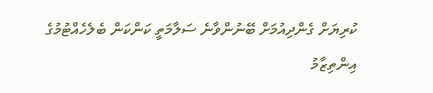ކުރިޔަށް ގެންދިއުމަށް ބޭނުންވާނެ ސަލާމަތީ ކަންކަން ބެލެހެއްޓުމުގެ އިންތިޒާމު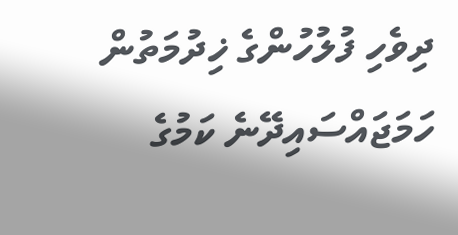ދިވެހި ފުލުހުންގެ ޚިދުމަތުން ހަމަޖައްސައިދޭނެ ކަމުގެ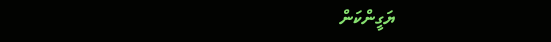ޔަގީންކަން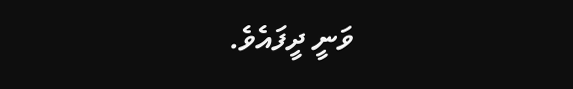ވަނީ ދީފައެވެ.